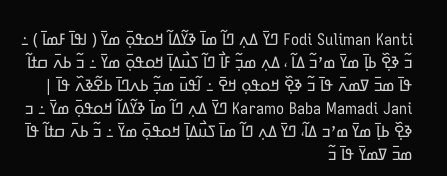Fodi Suliman Kanti ߣߌ߫ ߡߍ߲ ߣߊ߬ ߘߊ߫ ߢߌ߬ߡߊ߬ ߞߋߟߋ߲߫ ߘߌ߫ ( ߊߟߊ߫ ߓߘߊ߫ ) ߸ ߏ߬ ߢߐ߲߰ ߕߊ߲߫ ߘߌ߫ ߘߴߏ߬ ߡߊ߬ ، ߡߍ߲ ߘߏ߲߬ ߓߊ߯ ߣߊ߬ ߖߎ߯ߡߊ߲߫ ߞߋߟߋ߲߫ ߘߌ߫ ߸ ߏ߬ ߕߍ߫ ߛߙߊ߬ ߟߊ߫ ߘߏ߫ ߜߘߍ߫ ߟߊ߫ ߏ߬ ߢߐ߲߰ ߞߋߟߋ߲ ߞߐ߫ ߸ ߊ߬ߟߎ߫ ߘߏ߲߬ ߕߍߣߊ߫ ߕߐ߬ߢߍ߰ ߟߊ߫ |
Karamo Baba Mamadi Jani ߣߌ߫ ߡߍ߲ ߣߊ߬ ߘߊ߫ ߢߌ߬ߡߊ߬ ߞߋߟߋ߲߫ ߘߌ߫ ߸ ߏ ߢߐ߲߰ ߕߊ߲߫ ߘߌ߫ ߘߴߏ ߡߊ߬، ߣߌ߫ ߡߍ߲ ߣߊ߬ ߘߊ߫ ߖߎ߯ߡߊ߲߫ ߞߋߟߋ߲߫ ߘߌ߫ ߸ ߏ߬ ߕߍ߫ ߛߙߊ߬ ߟߊ߫ ߘߏ߫ ߜߘߌ߫ ߟߊ߫ ߏ߬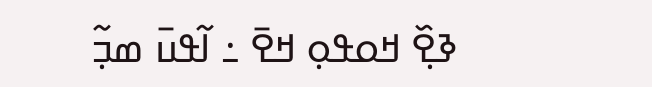ߢߐ߲߰ ߞߋߟߋ߲ ߞߐ߫ ߸ ߊ߬ߟߎ߫ ߘߏ߲߬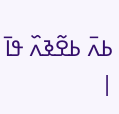ߕߍ߫ ߕߐ߬ߢߍ߰ ߟߊ߫ |